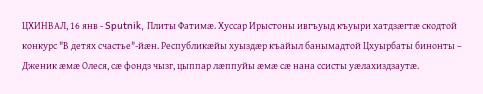ЦХИНВАЛ, 16 янв - Sputnik, Плиты Фатимæ. Хуссар Ирыстоны ивгъуыд къуыри хатдзæгтæ скодтой конкурс "В детях счастье"-йæн. Республикæйы хуыздæр къайыл банымадтой Цхуырбаты бинонты – Дженик æмæ Олеся, сæ фондз чызг, цыппар лæппуйы æмæ сæ нана ссисты уæлахиздзаутæ.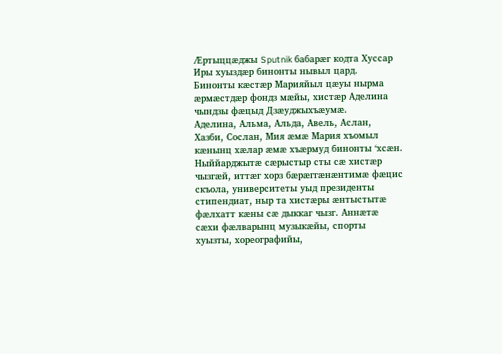Ӕртыццæджы Sputnik бабарæг кодта Хуссар Иры хуыздæр бинонты нывыл цард.
Бинонты кæстæр Марияйыл цæуы нырма æрмæстдæр фондз мæйы, хистæр Аделина чындзы фæцыд Дзæуджыхъæумæ.
Аделина, Альма, Альда, Авель, Аслан, Хазби, Сослан, Мия æмæ Мария хъомыл кæнынц хæлар æмæ хъæрмуд бинонты ʻхсæн.
Ныййарджытæ сæрыстыр сты сæ хистæр чызгæй, иттæг хорз бæрæггæнæнтимæ фæцис скъола, университеты уыд президенты стипендиат, ныр та хистæры æнтыстытæ фæлхатт кæны сæ дыккаг чызг. Аннæтæ сæхи фæлварынц музыкæйы, спорты хуызты, хореографийы,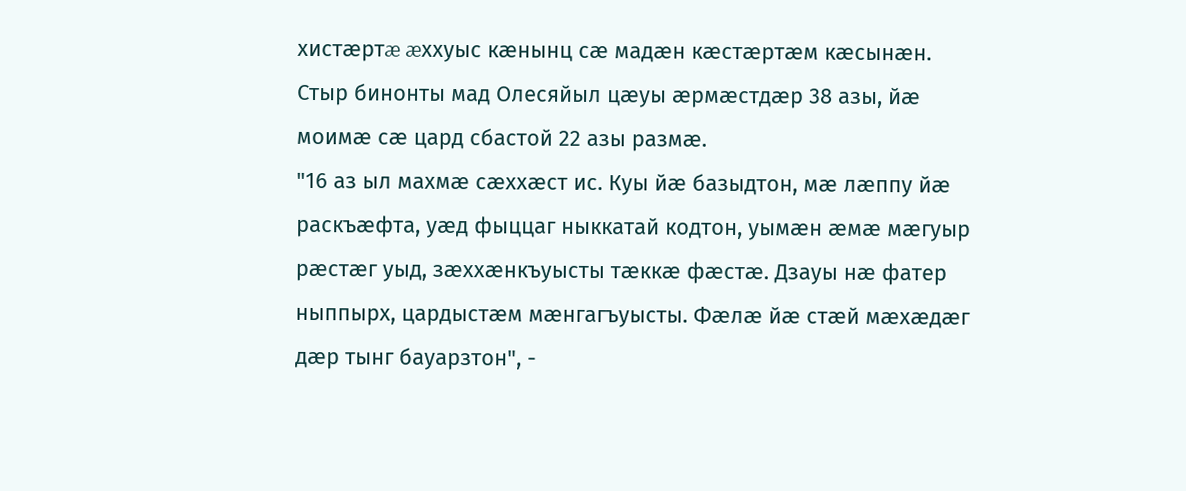хистæртæ æххуыс кæнынц сæ мадæн кæстæртæм кæсынæн.
Стыр бинонты мад Олесяйыл цæуы æрмæстдæр 38 азы, йæ моимæ сæ цард сбастой 22 азы размæ.
"16 аз ыл махмæ сæххæст ис. Куы йæ базыдтон, мæ лæппу йæ раскъæфта, уæд фыццаг ныккатай кодтон, уымæн æмæ мæгуыр рæстæг уыд, зæххæнкъуысты тæккæ фæстæ. Дзауы нæ фатер ныппырх, цардыстæм мæнгагъуысты. Фæлæ йæ стæй мæхæдæг дæр тынг бауарзтон", -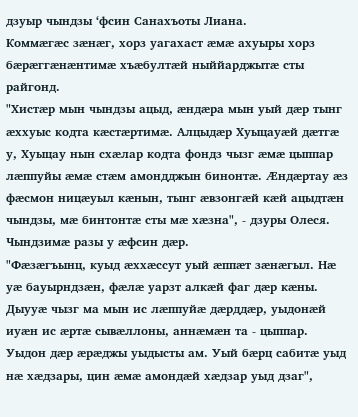дзуыр чындзы ʻфсин Санахъоты Лиана.
Коммæгæс зæнæг, хорз уагахаст æмæ ахуыры хорз бæрæггæнæнтимæ хъæбултæй ныййарджытæ сты райгонд.
"Хистæр мын чындзы ацыд, æндæра мын уый дæр тынг æххуыс кодта кæстæртимæ. Алцыдæр Хуыцауæй дæтгæ у, Хуыцау нын схæлар кодта фондз чызг æмæ цыппар лæппуйы æмæ стæм амондджын бинонтæ. Ӕндæртау æз фæсмон ницæуыл кæнын, тынг æвзонгæй кæй ацыдтæн чындзы, мæ бинтонтæ сты мæ хæзна", - дзуры Олеся.
Чындзимæ разы у æфсин дæр.
"Фæзæгъынц, куыд æххæссут уый æппæт зæнæгыл. Нæ уæ бауырндзæн, фæлæ уарзт алкæй фаг дæр кæны. Дыууæ чызг ма мын ис лæппуйæ дæрддæр, уыдонæй иуæн ис æртæ сывæллоны, аннæмæн та - цыппар. Уыдон дæр æрæджы уыдысты ам. Уый бæрц сабитæ уыд нæ хæдзары, цин æмæ амондæй хæдзар уыд дзаг",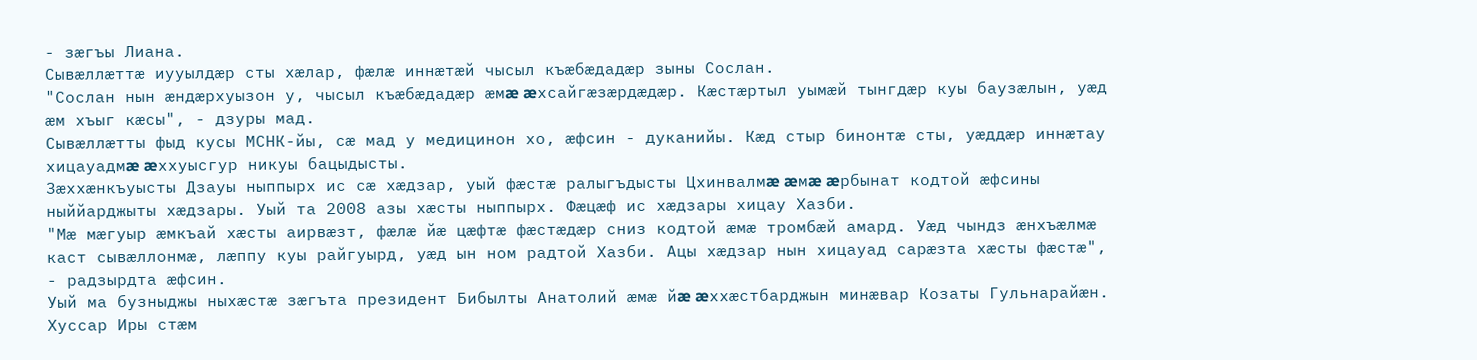- зæгъы Лиана.
Сывæллæттæ иууылдæр сты хæлар, фæлæ иннæтæй чысыл къæбæдадæр зыны Сослан.
"Сослан нын æндæрхуызон у, чысыл къæбæдадæр æмæ æхсайгæзæрдæдæр. Кæстæртыл уымæй тынгдæр куы баузæлын, уæд æм хъыг кæсы", - дзуры мад.
Сывæллæтты фыд кусы МСНК-йы, сæ мад у медицинон хо, æфсин - дуканийы. Кæд стыр бинонтæ сты, уæддæр иннæтау хицауадмæ æххуысгур никуы бацыдысты.
Зæххæнкъуысты Дзауы ныппырх ис сæ хæдзар, уый фæстæ ралыгъдысты Цхинвалмæ æмæ æрбынат кодтой æфсины ныййарджыты хæдзары. Уый та 2008 азы хæсты ныппырх. Фæцæф ис хæдзары хицау Хазби.
"Мæ мæгуыр æмкъай хæсты аирвæзт, фæлæ йæ цæфтæ фæстæдæр сниз кодтой æмæ тромбæй амард. Уæд чындз æнхъæлмæ каст сывæллонмæ, лæппу куы райгуырд, уæд ын ном радтой Хазби. Ацы хæдзар нын хицауад сарæзта хæсты фæстæ", - радзырдта æфсин.
Уый ма бузныджы ныхæстæ зæгъта президент Бибылты Анатолий æмæ йæ æххæстбарджын минæвар Козаты Гульнарайæн.
Хуссар Иры стæм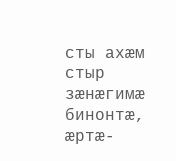сты ахæм стыр зæнæгимæ бинонтæ, æртæ-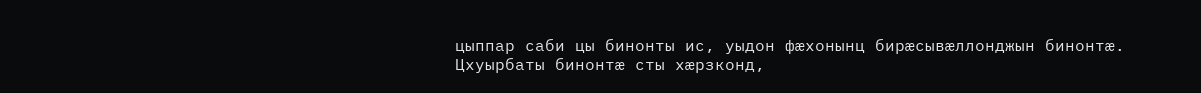цыппар саби цы бинонты ис, уыдон фæхонынц бирæсывæллонджын бинонтæ. Цхуырбаты бинонтæ сты хæрзконд,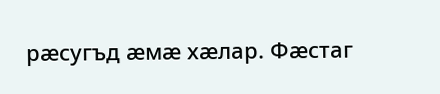рæсугъд æмæ хæлар. Фæстаг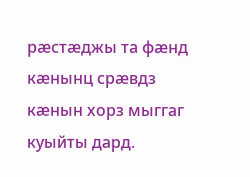рæстæджы та фæнд кæнынц срæвдз кæнын хорз мыггаг куыйты дард.